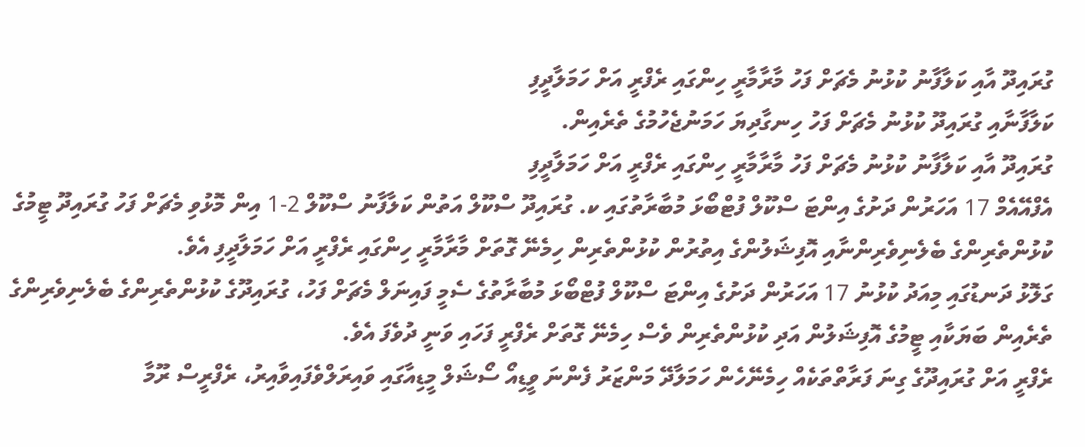ގުރައިދޫ އާއި ކަލާފާނު ކުޅުނު މެޗަށް ފަހު މާރާމާރީ ހިންގައި ރެފްރީ އަށް ހަމަލާދީފި
ކަލާފާނާއި ގުރައިދޫ ކުޅުނު މެޗަށް ފަހު ހިނގާދިޔަ ހަމަނުޖެހުމުގެ ތެރެއިން.
ގުރައިދޫ އާއި ކަލާފާނު ކުޅުނު މެޗަށް ފަހު މާރާމާރީ ހިންގައި ރެފްރީ އަށް ހަމަލާދީފި
އެފްއޭއެމް 17 އަހަރުން ދަށުގެ އިންޓަ ސްކޫލް ފުޓްބޯޅަ މުބާރާތުގައި ކ. ގުރައިދޫ ސްކޫލް އަތުން ކަލާފާނު ސްކޫލް 2-1 އިން މޮޅުވި މެޗަށް ފަހު ގުރައިދޫ ޓީމުގެ ކުޅުންތެރިންގެ ބެލެނިވެރިންނާއި އޮފިޝަލުންގެ އިތުރުން ކުޅުންތެރިން ހިމެނޭ ގޮތަށް މާރާމާރީ ހިންގައި ރެފްރީ އަށް ހަމަލާދީފި އެވެ.
ގަލޮޅު ދަނޑުގައި މިއަދު ކުޅުނު 17 އަހަރުން ދަށުގެ އިންޓަ ސްކޫލް ފުޓްބޯޅަ މުބާރާތުގެ ސެމީ ފައިނަލް މެޗަށް ފަހު، ގުރައިދޫގެ ކުޅުންތެރިންގެ ބެލެނިވެރިންގެ ތެރެއިން ބަޔަކާއި ޓީމުގެ އޮފިޝަލުން އަދި ކުޅުންތެރިން ވެސް ހިމެނޭ ގޮތަށް ރެފްރީ ފަހައި ވަނީ ދުވެފަ އެވެ.
ރެފްރީ އަށް ގުރައިދޫގެ ގިނަ ފަރާތްތަކެއް ހިމެނޭހެން ހަމަލާދޭ މަންޒަރު ފެންނަ ވީޑިއޯ ސޯޝަލް މީޑިއާގައި ވައިރަލްވެފައިވާއިރު، ރެފްރީސް ރޫމާ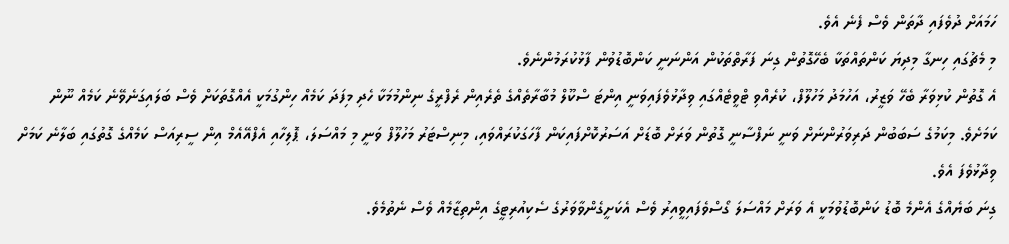ހަމައަށް ދުވެފައި ދާތަން ވެސް ފެނެ އެވެ.
މި މެޗުގައި ހިނގާ މިދިޔަ ކަންތައްތަކާ ބެހޭގޮތުން ގިނަ ފަރާތްތަކުން އަންނަނީ ކަންބޮޑުވުން ފާޅުކުރަމުންނެވެ.
އެ ގޮތުން ކުޅިވަރާ ބެހޭ ވަޒީރު، އަހުމަދު މަހުލޫފް، ކުރެއްވި ޓްވީޓެއްގައި ވިދާޅުވެފައިވަނީ އިންޓަ ސްކޫލް މުބާރާތެއްގެ ތެރެއިން ރެފްރީގެ ނިންމުމަކާ ހެދި މިފަދަ ކަމެއް ހިންގުމަކީ އެއްގޮތަކަށް ވެސް ބަލައިގަނެވޭނެ ކަމެއް ނޫން ކަމަށެވެ. މިކަމުގެ ސަބަބުން ދަރިވަރުންނަށް ވަނީ ނަފްސާނީ ގޮތުން ވަރަށް ބޮޑަށް އަސަރުކޮށްފައިކަން ފާހަގަކުރައްވައި، މިނިސްޓަރު މަހުލޫފް ވަނީ މި މައްސަލަ، ޕޮލިހާއި އެފްއޭއެމް އިން ސީރިއަސް ކަމެއްގެ ގޮތުގައި ބަލާނެ ކަމަށް ވިދާޅުވެފަ އެވެ.
ގިނަ ބަޔެއްގެ އެންމެ ބޮޑު ކަންބޮޑުވުމަކީ އެ ވަރަށް މައްސަލަ ގޯސްވެފައިވީއިރު ވެސް އެކަށީގެންވާވަރުގެ ސެކިއުރިޓީގެ އިންތިޒާމެއް ވެސް ނެތުމެވެ.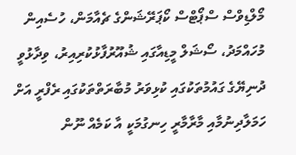މޯލްޑިވްސް ސްޕޯޓްސް ކޯޕަރޭޝަންގެ ޗެއާމަން، ހުސެއިން މުހައްމަދު، ސޯޝަލް މީޑިއާގައި ޝުއޫރުފާޅުކުރިއިރު، ވިދާޅުވީ ދުނިޔޭގެ ގައުމުތަކުގައި ކުޅިވަރު މުބާރަތްތަކުގައި ރެފްރީ އަށް ހަމަލާދިނުމާއި މާރާމާރީ ހިނގުމަކީ އާ ކަމެއް ނޫން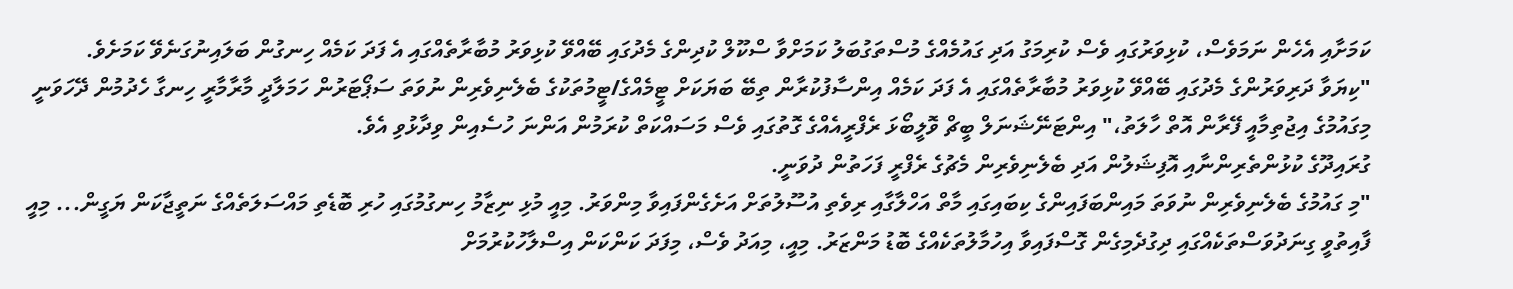ކަމަށާއި އެހެން ނަމަވެސް، ކުޅިވަރުގައި ވެސް ކުރިމަގު އަދި ގައުމެއްގެ މުސްތަގުބަލު ކަމަށްވާ ސްކޫލް ކުދިންގެ މެދުގައި ބޭއްވޭ ކުޅިވަރު މުބާރާތެއްގައި އެ ފަދަ ކަމެއް ހިނގުން ބަލައިނުގަނެވޭ ކަމަށެވެ.
"ކިޔަވާ ދަރިވަރުންގެ މެދުގައި ބޭއްވޭ ކުޅިވަރު މުބާރާތެއްގައި އެ ފަދަ ކަމެއް އިންސާފުކުރާން ތިބޭ ބަޔަކަށް ޓީމެއްގެ/ޓީމުތަކުގެ ބެލެނިވެރިން ނުވަތަ ސަޕޯޓަރުން ހަމަލާދީ މާރާމާރީ ހިނގާ ހެދުމުން ދޭހަވަނީ މިގައުމުގެ އިޖުތިމާއީ ފޭރާން އޮތް ހާލަތު،" އިންޓަނޭޝަނަލް ބީޗް ވޮލީބޯޅަ ރެފްރީއެއްގެ ގޮތުގައި ވެސް މަސައްކަތް ކުރަމުން އަންނަ ހުސެއިން ވިދާޅުވި އެވެ.
ގުރައިދޫގެ ކުޅުންތެރިންނާއި އޮފިޝަލުން އަދި ބެލެނިވެރިން މެޗުގެ ރެފްރީ ފަހަތުން ދުވަނީ.
"މި ގައުމުގެ ބެލެނިވެރިން ނުވަތަ މައިންބަފައިންގެ ކިބައިގައި މާތް އަހްލާގާއި ރިވެތި އުސޫލުތަށް އަށެގެންފައިވާ މިންވަރު. މިއީ މުޅި ނިޒާމު ހިނގުމުގައި ހުރި ބޮޑެތި މައްސަލަތެއްގެ ނަތީޖާކަން ޔަގީން... މިއީ ފާއިތުވީ ގިނަދުވަސްތަކެއްގައި ދިގުދެމިގެން ގޮސްފައިވާ އިހުމާލުތަކެއްގެ ބޮޑު މަންޒަރު. މިއީ، މިއަދު ވެސް، މިފަދަ ކަންކަން އިސްލާހުކުރުމަށް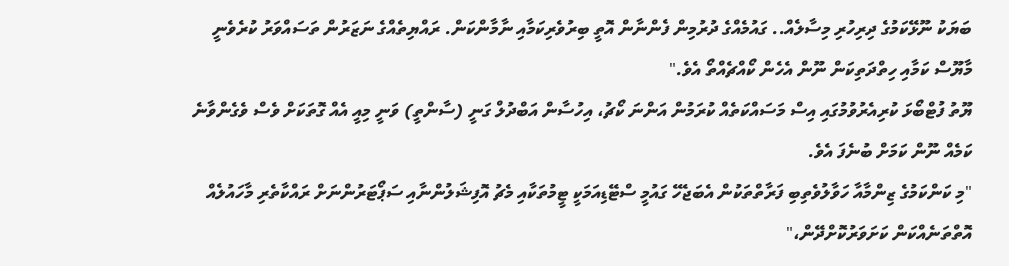ބަޔަކު ނޫޅޭކަމުގެ ދިރިހުރި މިސާލެއް.. ގައުމެއްގެ ދުރުމިން ފެންނާން އޮތީ ބިރުވެރިކަމާއި ނާމާންކަން. ރައްޔިތެއްގެ ނަޒަރުން ތަސައްވަރު ކުރެވެނީ މާޔޫސް ކަމާއި ހިތްދަތިކަން ނޫން އެހެން ކޯއްޗެއްތޯ އެވެ."
ޔޫތު ފުޓްބޯޅަ ކުރިއެރުވުމުގައި އިސް މަސައްކަތެއް ކުރަމުން އަންނަ ކޯޗު، އިހުސާން އަބްދުލް ގަނީ (ސާންތީ) ވަނީ މިއީ އެއް ގޮތަކަށް ވެސް ވެގެންވާނެ ކަމެއް ނޫން ކަމަށް ބުނެފަ އެވެ.
"މި ކަންކަމުގެ ޒިންމާއާ ހަވާލުވެތިބި ފަރާތްތަކުން އެބަޖެހޭ ގައުމީ ސްޓޭޑިއަމަކީ ޓީމުތަކާއި މެޗު އޮފިޝަލުންނާއި ސަޕޯޓަރުންނަށް ރައްކާތެރި މާހައުލެއް އޮތްތަނެއްކަން ކަށަވަރުކޮށްދޭން،"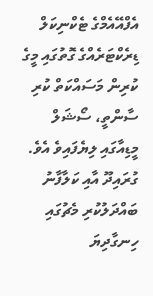އެފްއޭއެމްގެ ޓެކްނިކަލް ޑިރެކްޓަރެއްގެ ގޮތުގައި މީގެ ކުރިން މަސައްކަތް ކުރި ސާންތީ، ސޯޝަލް މީޑިއާގައި ލިޔެފައިވެ އެވެ.
ގުރައިދޫ އާއި ކަލާފާނު ބައްދަލުކުރި މެޗުގައި ހިނގާދިޔަ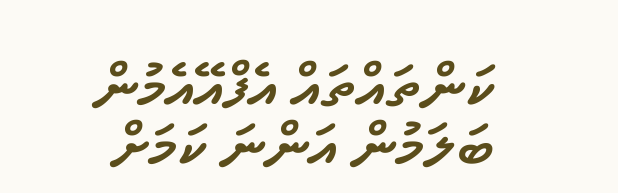ކަންތައްތައް އެފްއޭއެމުން ބަލަމުން އަންނަ ކަމަށް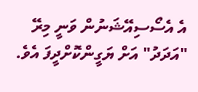އެ އެސޯސިއޭޝަނުން ވަނީ މިރޭ "އަދަދު" އަށް ޔަގީންކޮށްދީފަ އެވެ.